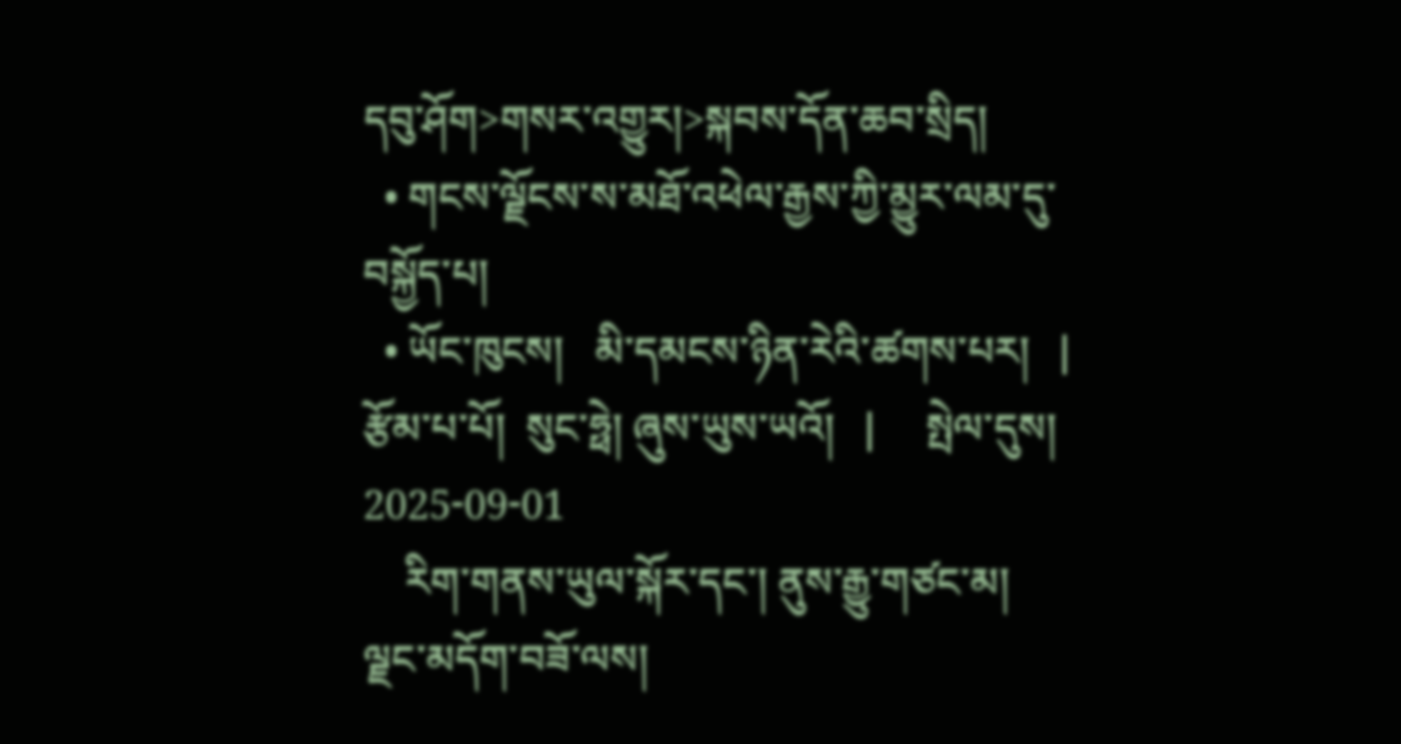དབུ་ཤོག>གསར་འགྱུར།>སྐབས་དོན་ཆབ་སྲིད།
  • གངས་ལྗོངས་ས་མཐོ་འཕེལ་རྒྱས་ཀྱི་མྱུར་ལམ་དུ་བསྐྱོད་པ།
  • ཡོང་ཁུངས།   མི་དམངས་ཉིན་རེའི་ཚགས་པར།   |     རྩོམ་པ་པོ།  སུང་ཧྥེ། ཞུས་ཡུས་ཡའོ།   |     སྤེལ་དུས།  2025-09-01
    རིག་གནས་ཡུལ་སྐོར་དང་། ནུས་རྒྱུ་གཙང་མ། ལྗང་མདོག་བཟོ་ལས།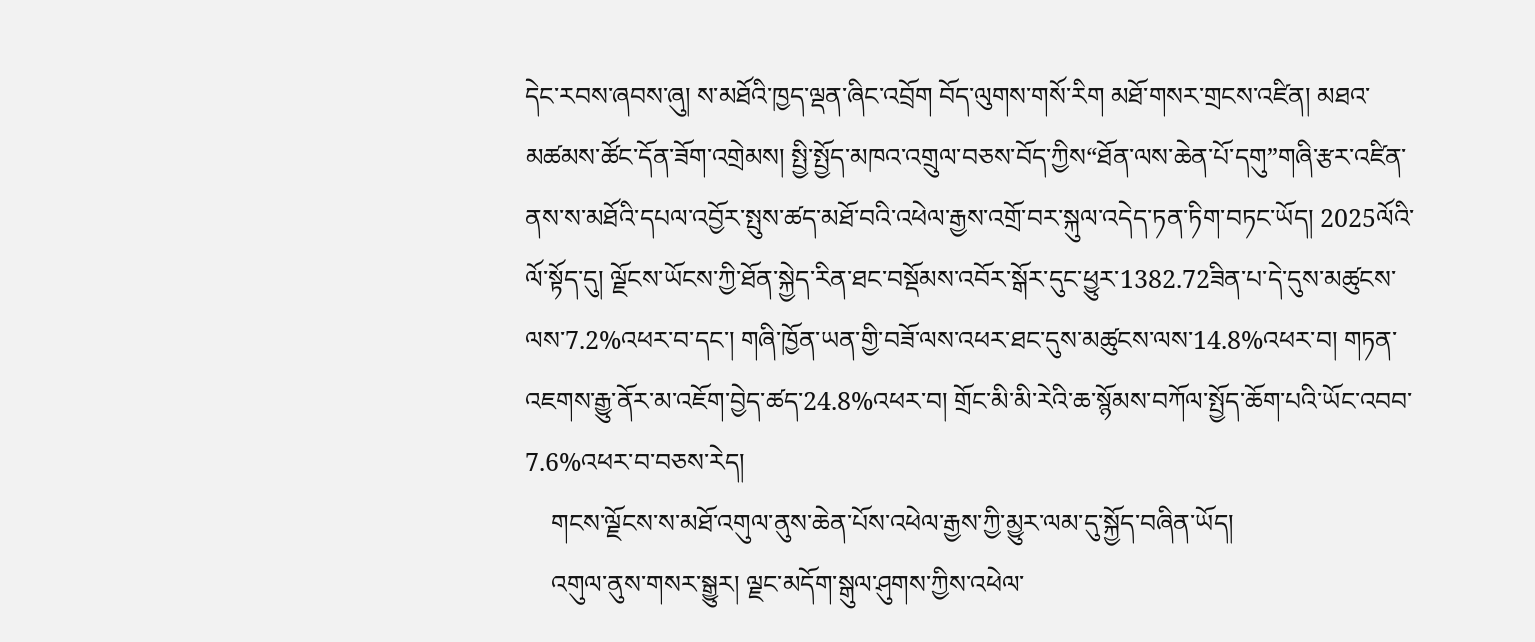དེང་རབས་ཞབས་ཞུ། ས་མཐོའི་ཁྱད་ལྡན་ཞིང་འབྲོག བོད་ལུགས་གསོ་རིག མཐོ་གསར་གྲངས་འཛིན། མཐའ་མཚམས་ཚོང་དོན་ཟོག་འགྲེམས། སྤྱི་སྤྱོད་མཁའ་འགྲུལ་བཅས་བོད་ཀྱིས“ཐོན་ལས་ཆེན་པོ་དགུ”གཞི་རྩར་འཛིན་ནས་ས་མཐོའི་དཔལ་འབྱོར་སྤུས་ཚད་མཐོ་བའི་འཕེལ་རྒྱས་འགྲོ་བར་སྐུལ་འདེད་ཏན་ཏིག་བཏང་ཡོད། 2025ལོའི་ལོ་སྟོད་དུ། ལྗོངས་ཡོངས་ཀྱི་ཐོན་སྐྱེད་རིན་ཐང་བསྡོམས་འབོར་སྒོར་དུང་ཕྱུར་1382.72ཟིན་པ་དེ་དུས་མཚུངས་ལས་7.2%འཕར་བ་དང་། གཞི་ཁྱོན་ཡན་གྱི་བཟོ་ལས་འཕར་ཐང་དུས་མཚུངས་ལས་14.8%འཕར་བ། གཏན་འཇགས་རྒྱུ་ནོར་མ་འཇོག་བྱེད་ཚད་24.8%འཕར་བ། གྲོང་མི་མི་རེའི་ཆ་སྙོམས་བཀོལ་སྤྱོད་ཆོག་པའི་ཡོང་འབབ་7.6%འཕར་བ་བཅས་རེད།
    གངས་ལྗོངས་ས་མཐོ་འགུལ་ནུས་ཆེན་པོས་འཕེལ་རྒྱས་ཀྱི་མྱུར་ལམ་དུ་སྐྱོད་བཞིན་ཡོད།
    འགུལ་ནུས་གསར་སྒྱུར། ལྗང་མདོག་སྒུལ་ཤུགས་ཀྱིས་འཕེལ་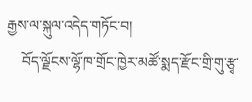རྒྱས་ལ་སྐུལ་འདེད་གཏོང་བ།
    བོད་ལྗོངས་ལྷོ་ཁ་གྲོང་ཁྱེར་མཚོ་སྨད་རྫོང་གྲི་གུ་རྩྭ་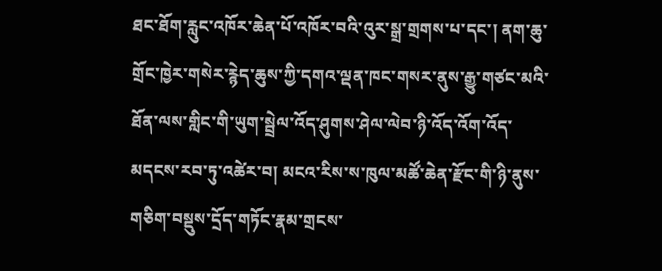ཐང་ཐོག་རླུང་འཁོར་ཆེན་པོ་འཁོར་བའི་འུར་སྒྲ་གྲགས་པ་དང་། ནག་ཆུ་གྲོང་ཁྱེར་གསེར་རྙེད་ཆུས་ཀྱི་དགའ་ལྡན་ཁང་གསར་ནུས་རྒྱུ་གཙང་མའི་ཐོན་ལས་གླིང་གི་ཡུག་སྦྲེལ་འོད་ཤུགས་ཤེལ་ལེབ་ཉི་འོད་འོག་འོད་མདངས་རབ་ཏུ་འཚེར་བ། མངའ་རིས་ས་ཁུལ་མཚོ་ཆེན་རྫོང་གི་ཉི་ནུས་གཅིག་བསྡུས་དྲོད་གཏོང་རྣམ་གྲངས་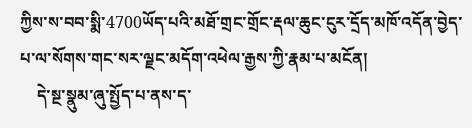ཀྱིས་ས་བབ་སྨི་4700ཡོད་པའི་མཐོ་གྲང་གྲོང་རྡལ་ཆུང་ངུར་དྲོད་མཁོ་འདོན་བྱེད་པ་ལ་སོགས་གང་སར་ལྗང་མདོག་འཕེལ་རྒྱས་ཀྱི་རྣམ་པ་མངོན།
    དེ་སྔ་སྣུམ་ཞུ་སྤྱོད་པ་ནས་ད་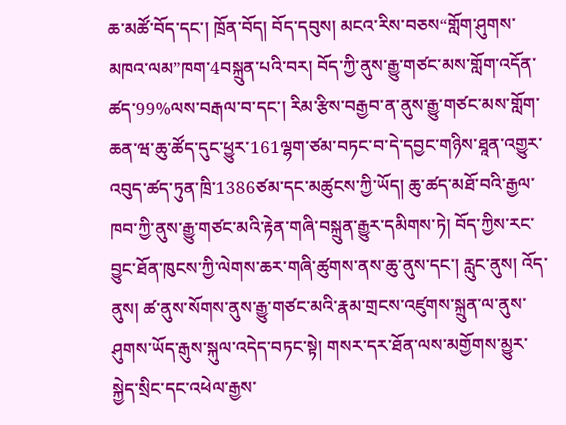ཆ་མཚོ་བོད་དང་། ཁྲོན་བོད། བོད་དབུས། མངའ་རིས་བཅས“གློག་ཤུགས་མཁའ་ལམ”ཁག་4བསྐྲུན་པའི་བར། བོད་ཀྱི་ནུས་རྒྱུ་གཙང་མས་གློག་འདོན་ཚད་99%ལས་བརྒལ་བ་དང་། རིམ་རྩིས་བརྒྱབ་ན་ནུས་རྒྱུ་གཙང་མས་གློག་ཆན་ཝ་ཆུ་ཚོད་དུང་ཕྱུར་161ལྷག་ཙམ་བཏང་བ་དེ་དབྱང་གཉིས་ཐཱན་འགྱུར་འབུད་ཚད་ཏུན་ཁྲི་1386ཙམ་དང་མཚུངས་ཀྱི་ཡོད། ཆུ་ཚད་མཐོ་བའི་རྒྱལ་ཁབ་ཀྱི་ནུས་རྒྱུ་གཙང་མའི་རྟེན་གཞི་བསྐྲུན་རྒྱུར་དམིགས་ཏེ། བོད་ཀྱིས་རང་བྱུང་ཐོན་ཁུངས་ཀྱི་ལེགས་ཆར་གཞི་ཚུགས་ནས་ཆུ་ནུས་དང་། རླུང་ནུས། འོད་ནུས། ཚ་ནུས་སོགས་ནུས་རྒྱུ་གཙང་མའི་རྣམ་གྲངས་འཛུགས་སྐྲུན་ལ་ནུས་ཤུགས་ཡོད་རྒུས་སྐུལ་འདེད་བཏང་སྟེ། གསར་དར་ཐོན་ལས་མགྱོགས་མྱུར་སྐྱེད་སྲིང་དང་འཕེལ་རྒྱས་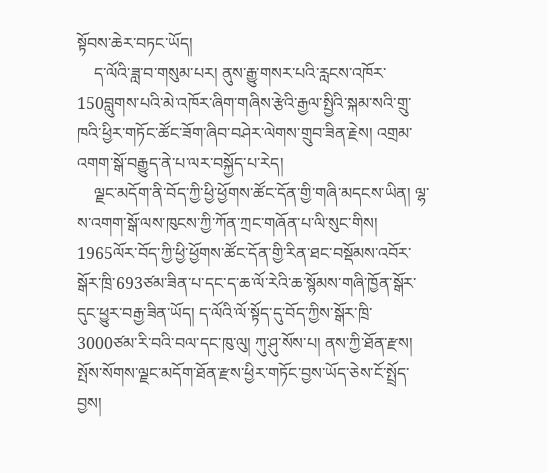སྟོབས་ཆེར་བཏང་ཡོད།
    ད་ལོའི་ཟླ་བ་གསུམ་པར། ནུས་རྒྱུ་གསར་པའི་རླངས་འཁོར་150བླུགས་པའི་མེ་འཁོར་ཞིག་གཞིས་རྩེའི་རྒྱལ་སྤྱིའི་སྐམ་སའི་གྲུ་ཁའི་ཕྱིར་གཏོང་ཚོང་ཟོག་ཞིབ་བཤེར་ལེགས་གྲུབ་ཟིན་རྗེས། འགྲམ་འགག་སྒོ་བརྒྱུད་ནེ་པ་ལར་བསྐྱོད་པ་རེད།
    ལྗང་མདོག་ནི་བོད་ཀྱི་ཕྱི་ཕྱོགས་ཚོང་དོན་གྱི་གཞི་མདངས་ཡིན། ལྷ་ས་འགག་སྒོ་ལས་ཁུངས་ཀྱི་ཀོན་ཀྲང་གཞོན་པ་ལི་སུང་གིས། 1965ལོར་བོད་ཀྱི་ཕྱི་ཕྱོགས་ཚོང་དོན་གྱི་རིན་ཐང་བསྡོམས་འབོར་སྒོར་ཁྲི་693ཙམ་ཟིན་པ་དང་ད་ཆ་ལོ་རེའི་ཆ་སྙོམས་གཞི་ཁྱོན་སྒོར་དུང་ཕྱུར་བརྒྱ་ཟིན་ཡོད། ད་ལོའི་ལོ་སྟོད་དུ་བོད་ཀྱིས་སྒོར་ཁྲི་3000ཙམ་རི་བའི་བལ་དང་ཁུ་ལུ། ཀུ་ཤུ་སོས་པ། ནས་ཀྱི་ཐོན་རྫས། སྤོས་སོགས་ལྗང་མདོག་ཐོན་རྫས་ཕྱིར་གཏོང་བྱས་ཡོད་ཅེས་ངོ་སྤྲོད་བྱས།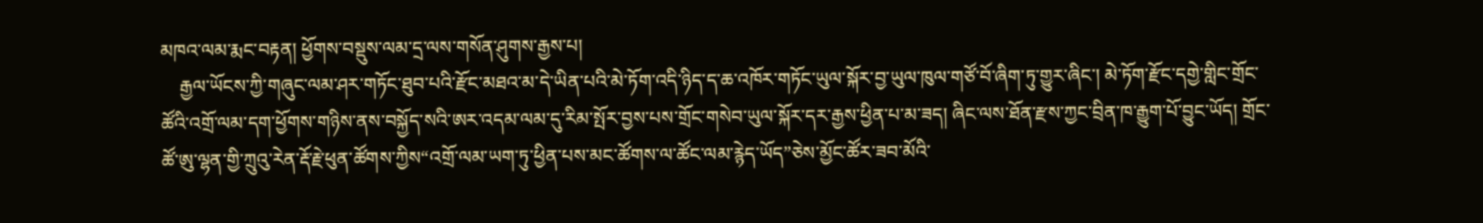མཁའ་ལམ་རྨང་བརྟན། ཕྱོགས་བསྡུས་ལམ་དྲ་ལས་གསོན་ཤུགས་རྒྱས་པ།
    རྒྱལ་ཡོངས་ཀྱི་གཞུང་ལམ་ཤར་གཏོང་ཐུབ་པའི་རྫོང་མཐའ་མ་དེ་ཡིན་པའི་མེ་ཏོག་འདི་ཉིད་ད་ཆ་འཁོར་གཏོང་ཡུལ་སྐོར་བྱ་ཡུལ་ཁུལ་གཙོ་བོ་ཞིག་ཏུ་གྱུར་ཞིང་། མེ་ཏོག་རྫོང་དགྱེ་གླིང་གྲོང་ཚོའི་འགྲོ་ལམ་དག་ཕྱོགས་གཉིས་ནས་བསྐྱོད་སའི་ཨར་འདམ་ལམ་དུ་རིམ་སྤོར་བྱས་པས་གྲོང་གསེབ་ཡུལ་སྐོར་དར་རྒྱས་ཕྱིན་པ་མ་ཟད། ཞིང་ལས་ཐོན་རྫས་ཀྱང་བྲིན་ཁ་རྒྱུག་པོ་བྱུང་ཡོད། གྲོང་ཚོ་ཨུ་ལྷན་གྱི་ཀྲུའུ་རེན་རྡོ་རྗེ་ཕུན་ཚོགས་ཀྱིས“འགྲོ་ལམ་ཡག་ཏུ་ཕྱིན་པས་མང་ཚོགས་ལ་ཚོང་ལམ་རྙེད་ཡོད”ཅེས་མྱོང་ཚོར་ཟབ་མོའི་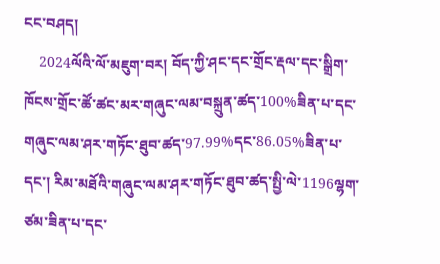ངང་བཤད།
    2024ལོའི་ལོ་མཇུག་བར། བོད་ཀྱི་ཤང་དང་གྲོང་རྡལ་དང་སྒྲིག་ཁོངས་གྲོང་ཚོ་ཚང་མར་གཞུང་ལམ་བསྐྲུན་ཚད་100%ཟིན་པ་དང་གཞུང་ལམ་ཤར་གཏོང་ཐུབ་ཚད་97.99%དང་86.05%ཟིན་པ་དང་། རིམ་མཐོའི་གཞུང་ལམ་ཤར་གཏོང་ཐུབ་ཚད་སྤྱི་ལེ་1196ལྷག་ཙམ་ཟིན་པ་དང་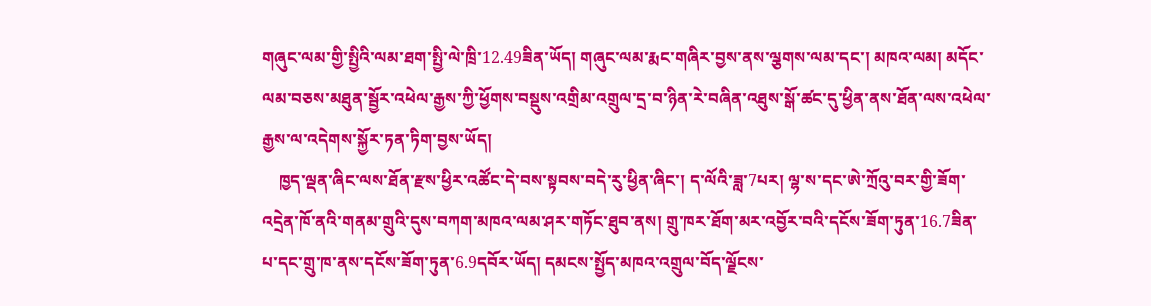གཞུང་ལམ་གྱི་སྤྱིའི་ལམ་ཐག་སྤྱི་ལེ་ཁྲི་12.49ཟིན་ཡོད། གཞུང་ལམ་རྨང་གཞིར་བྱས་ནས་ལྕགས་ལམ་དང་། མཁའ་ལམ། མདོང་ལམ་བཅས་མཐུན་སྦྱོར་འཕེལ་རྒྱས་ཀྱི་ཕྱོགས་བསྡུས་འགྲིམ་འགྲུལ་དྲ་བ་ཉིན་རེ་བཞིན་འཐུས་སྒོ་ཚང་དུ་ཕྱིན་ནས་ཐོན་ལས་འཕེལ་རྒྱས་ལ་འདེགས་སྐྱོར་ཏན་ཏིག་བྱས་ཡོད།
    ཁྱད་ལྡན་ཞིང་ལས་ཐོན་རྫས་ཕྱིར་འཚོང་དེ་བས་སྟབས་བདེ་རུ་ཕྱིན་ཞིང་། ད་ལོའི་ཟླ་7པར། ལྷ་ས་དང་ཨེ་ཀྲོའུ་བར་གྱི་ཟོག་འདྲེན་ཁོ་ནའི་གནམ་གྲུའི་དུས་བཀག་མཁའ་ལམ་ཤར་གཏོང་ཐུབ་ནས། གྲུ་ཁར་ཐོག་མར་འབྱོར་བའི་དངོས་ཟོག་ཏུན་16.7ཟིན་པ་དང་གྲུ་ཁ་ནས་དངོས་ཟོག་ཏུན་6.9དབོར་ཡོད། དམངས་སྤྱོད་མཁའ་འགྲུལ་བོད་ལྗོངས་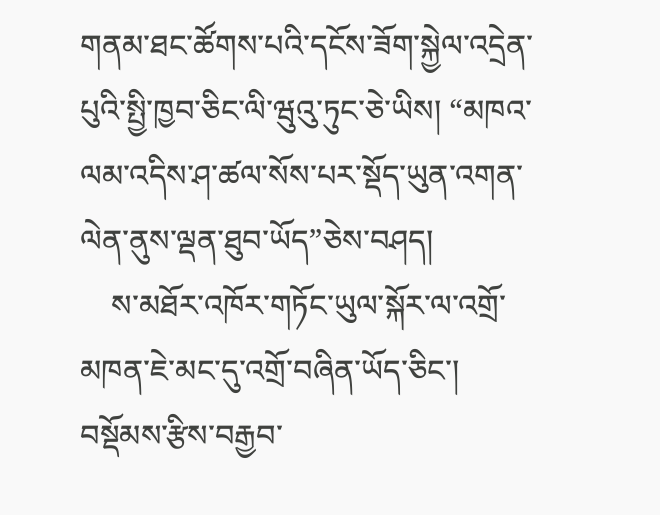གནམ་ཐང་ཚོགས་པའི་དངོས་ཟོག་སྐྱེལ་འདྲེན་པུའི་སྤྱི་ཁྱབ་ཅིང་ལི་ཝུའུ་ཏུང་ཅེ་ཡིས། “མཁའ་ལམ་འདིས་ཤ་ཚལ་སོས་པར་སྡོད་ཡུན་འགན་ལེན་ནུས་ལྡན་ཐུབ་ཡོད”ཅེས་བཤད།
    ས་མཐོར་འཁོར་གཏོང་ཡུལ་སྐོར་ལ་འགྲོ་མཁན་ཇེ་མང་དུ་འགྲོ་བཞིན་ཡོད་ཅིང་། བསྡོམས་རྩིས་བརྒྱབ་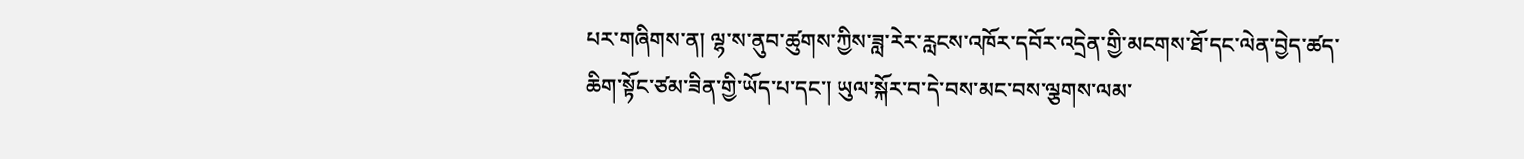པར་གཞིགས་ན། ལྷ་ས་ནུབ་ཚུགས་ཀྱིས་ཟླ་རེར་རླངས་འཁོར་དབོར་འདྲེན་གྱི་མངགས་ཐོ་དང་ལེན་བྱེད་ཚད་ཆིག་སྟོང་ཙམ་ཟིན་གྱི་ཡོད་པ་དང་། ཡུལ་སྐོར་བ་དེ་བས་མང་བས་ལྕགས་ལམ་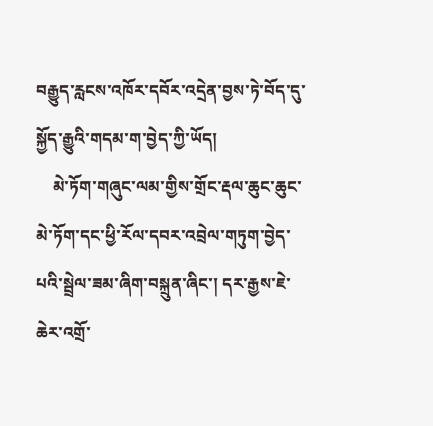བརྒྱུད་རླངས་འཁོར་དབོར་འདྲེན་བྱས་ཏེ་བོད་དུ་སྐྱོད་རྒྱུའི་གདམ་ག་བྱེད་ཀྱི་ཡོད།
    མེ་ཏོག་གཞུང་ལམ་གྱིས་གྲོང་རྡལ་ཆུང་ཆུང་མེ་ཏོག་དང་ཕྱི་རོལ་དབར་འབྲེལ་གཏུག་བྱེད་པའི་སྦྲེལ་ཟམ་ཞིག་བསྐྲུན་ཞིང་། དར་རྒྱས་ཇེ་ཆེར་འགྲོ་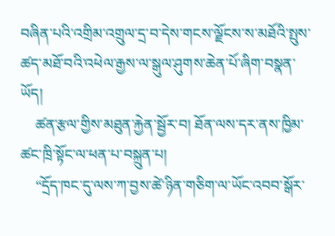བཞིན་པའི་འགྲིམ་འགྲུལ་དྲ་བ་དེས་གངས་ལྗོངས་ས་མཐོའི་སྤུས་ཚད་མཐོ་བའི་འཕེལ་རྒྱས་ལ་སྒུལ་ཤུགས་ཆེན་པོ་ཞིག་བསྣན་ཡོད།
    ཚན་རྩལ་གྱིས་མཐུན་རྐྱེན་སྦྱོར་བ། ཐོན་ལས་དར་ནས་ཁྱིམ་ཚང་ཁྲི་སྟོང་ལ་ཕན་པ་བསྐྲུན་པ།
    “དྲོད་ཁང་དུ་ལས་ཀ་བྱས་ཚེ་ཉིན་གཅིག་ལ་ཡོང་འབབ་སྒོར་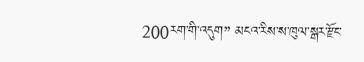200རག་གི་འདུག” མངའ་རིས་ས་ཁུལ་སྒར་རྫོང་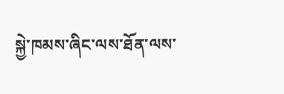སྐྱེ་ཁམས་ཞིང་ལས་ཐོན་ལས་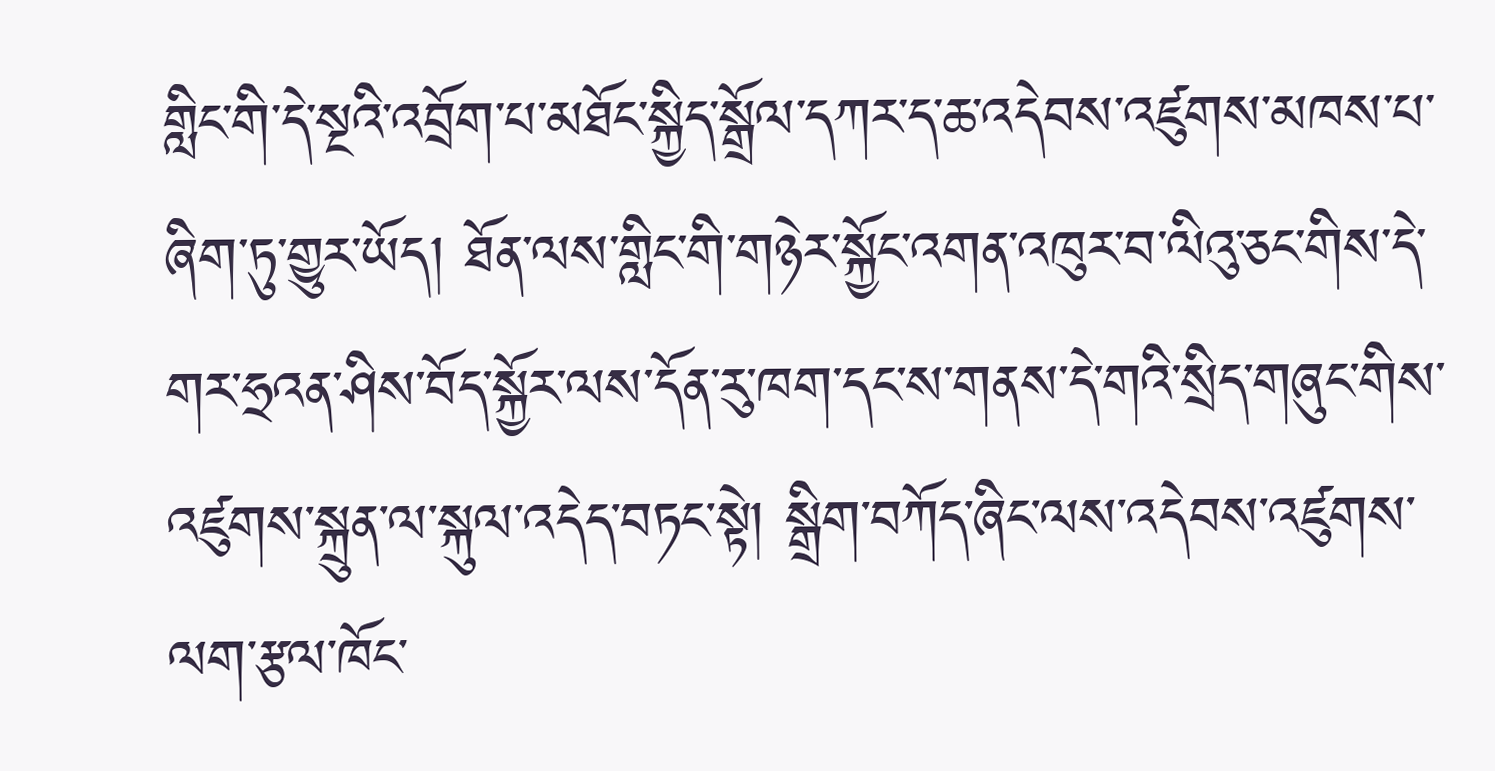གླིང་གི་དེ་སྔའི་འབྲོག་པ་མཐོང་སྐྱིད་སྒྲོལ་དཀར་ད་ཆ་འདེབས་འཛུགས་མཁས་པ་ཞིག་ཏུ་གྱུར་ཡོད། ཐོན་ལས་གླིང་གི་གཉེར་སྐྱོང་འགན་འཁུར་བ་ལིའུ་ཅང་གིས་དེ་གར་ཧྲའན་ཤིས་བོད་སྐྱོར་ལས་དོན་རུ་ཁག་དང་ས་གནས་དེ་གའི་སྲིད་གཞུང་གིས་འཛུགས་སྐྲུན་ལ་སྐུལ་འདེད་བཏང་སྟེ། སྒྲིག་བཀོད་ཞིང་ལས་འདེབས་འཛུགས་ལག་རྩལ་ཁོང་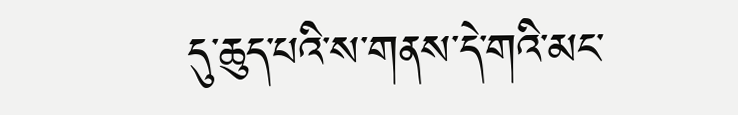དུ་ཆུད་པའི་ས་གནས་དེ་གའི་མང་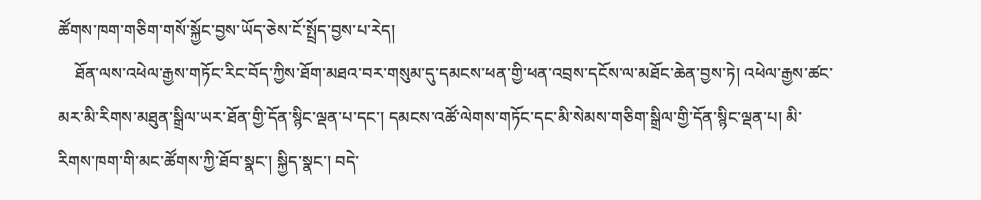ཚོགས་ཁག་གཅིག་གསོ་སྐྱོང་བྱས་ཡོད་ཅེས་ངོ་སྤྲོད་བྱས་པ་རེད།
    ཐོན་ལས་འཕེལ་རྒྱས་གཏོང་རིང་བོད་ཀྱིས་ཐོག་མཐའ་བར་གསུམ་དུ་དམངས་ཕན་གྱི་ཕན་འབྲས་དངོས་ལ་མཐོང་ཆེན་བྱས་ཏེ། འཕེལ་རྒྱས་ཚང་མར་མི་རིགས་མཐུན་སྒྲིལ་ཡར་ཐོན་གྱི་དོན་སྙིང་ལྡན་པ་དང་། དམངས་འཚོ་ལེགས་གཏོང་དང་མི་སེམས་གཅིག་སྒྲིལ་གྱི་དོན་སྙིང་ལྡན་པ། མི་རིགས་ཁག་གི་མང་ཚོགས་ཀྱི་ཐོབ་སྣང་། སྐྱིད་སྣང་། བདེ་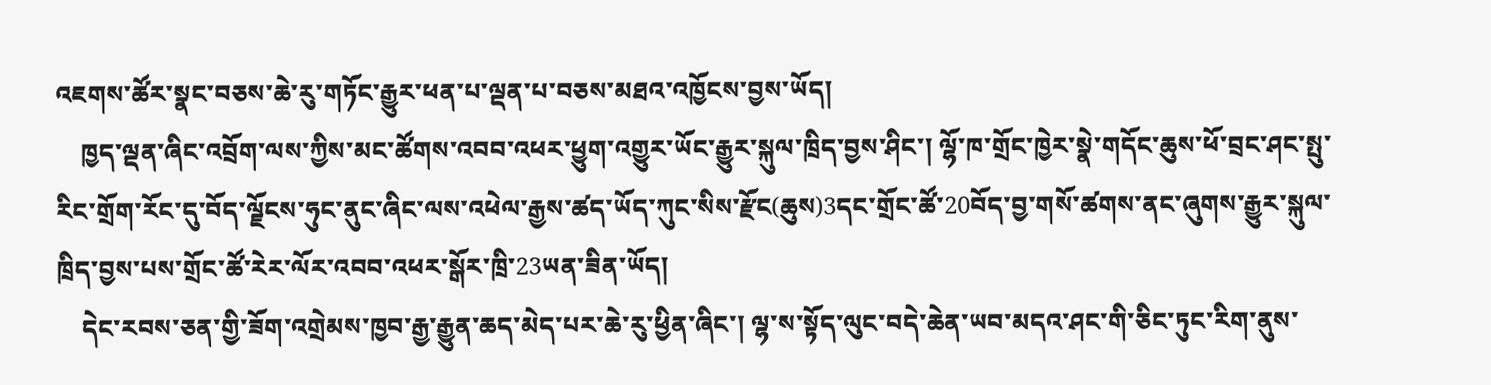འཇགས་ཚོར་སྣང་བཅས་ཆེ་རུ་གཏོང་རྒྱུར་ཕན་པ་ལྡན་པ་བཅས་མཐའ་འཁྱོངས་བྱས་ཡོད།
    ཁྱད་ལྡན་ཞིང་འབྲོག་ལས་ཀྱིས་མང་ཚོགས་འབབ་འཕར་ཕྱུག་འགྱུར་ཡོང་རྒྱུར་སྐུལ་ཁྲིད་བྱས་ཤིང་། ལྷོ་ཁ་གྲོང་ཁྱེར་སྣེ་གདོང་ཆུས་ཕོ་བྲང་ཤང་སྤུ་རིང་གྲོག་རོང་དུ་བོད་ལྗོངས་ཧུང་ནུང་ཞིང་ལས་འཕེལ་རྒྱས་ཚད་ཡོད་ཀུང་སིས་རྫོང(ཆུས)3དང་གྲོང་ཚོ་20བོད་བྱ་གསོ་ཚགས་ནང་ཞུགས་རྒྱུར་སྐུལ་ཁྲིད་བྱས་པས་གྲོང་ཚོ་རེར་ལོར་འབབ་འཕར་སྒོར་ཁྲི་23ཡན་ཟིན་ཡོད།
    དེང་རབས་ཅན་གྱི་ཟོག་འགྲེམས་ཁྱབ་རྒྱ་རྒྱུན་ཆད་མེད་པར་ཆེ་རུ་ཕྱིན་ཞིང་། ལྷ་ས་སྟོད་ལུང་བདེ་ཆེན་ཡབ་མདའ་ཤང་གི་ཅིང་ཏུང་རིག་ནུས་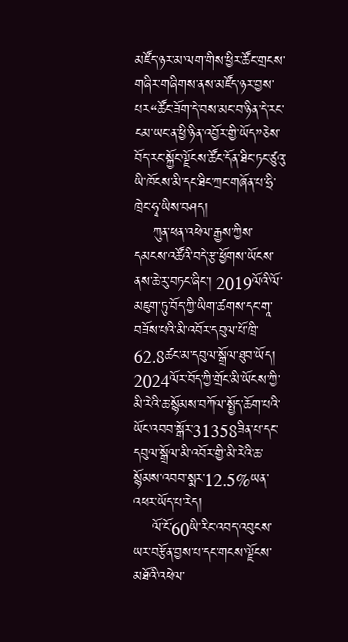མཛོད་ཉར་མ་ལག་གིས་ཕྱིར་ཚོང་གྲངས་གཞིར་གཞིགས་ནས་མཛོད་ཉར་བྱས་པར“ཚོང་ཟོག་དེ་བས་མང་བ་ཉིན་དེ་རང་ངམ་ཡང་ན་ཕྱི་ཉིན་འབྱོར་གྱི་ཡོད”ཅེས་བོད་རང་སྐྱོང་ལྗོངས་ཚོང་དོན་ཐིང་ཏང་ཙུའུ་ཡི་ཁོངས་མི་དང་ཐིང་ཀྲང་གཞོན་པ་ཧྲི་ཁྲེང་ཧྭ་ཡིས་བཤད།
    ཀུན་ཕན་འཕེལ་རྒྱས་ཀྱིས་དམངས་འཚོའི་བདེ་རྩ་ཕྱོགས་ཡོངས་ནས་ཆེ་རུ་བཏང་ཞིང་། 2019ལོའི་ལོ་མཇུག་ཏུ་བོད་ཀྱི་ཡིག་ཚགས་དང་གཱ་བཟོས་པའི་མི་འབོར་དབུལ་པོ་ཁྲི་62.8ཚང་མ་དབུལ་སྒྲོལ་ཐུབ་ཡོད། 2024ལོར་བོད་ཀྱི་གྲོང་མི་ཡོངས་ཀྱི་མི་རེའི་ཆ་སྙོམས་བཀོལ་སྤྱོད་ཆོག་པའི་ཡོང་འབབ་སྒོར་31358ཟིན་པ་དང་དབུལ་སྒྲོལ་མི་འབོར་གྱི་མི་རེའི་ཆ་སྙོམས་འབབ་སྨར་12.5%ཡན་འཕར་ཡོད་པ་རེད།
    ལོ་ངོ་60ཡི་རིང་འབད་འབུངས་ཡར་བརྩོན་བྱས་པ་དང་གངས་ལྗོངས་མཐོའི་འཕེལ་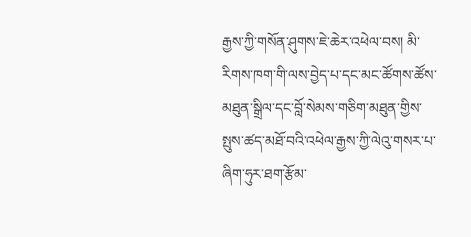རྒྱས་ཀྱི་གསོན་ཤུགས་ཇེ་ཆེར་འཕེལ་བས། མི་རིགས་ཁག་གི་ལས་བྱེད་པ་དང་མང་ཚོགས་ཚོས་མཐུན་སྒྲིལ་དང་བློ་སེམས་གཅིག་མཐུན་གྱིས་སྤུས་ཚད་མཐོ་བའི་འཕེལ་རྒྱས་ཀྱི་ལེའུ་གསར་པ་ཞིག་ཧུར་ཐག་རྩོམ་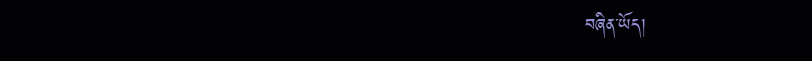བཞིན་ཡོད།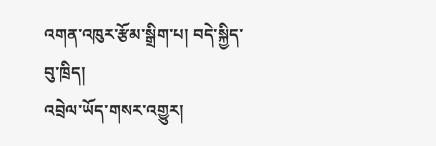འགན་འཁུར་རྩོམ་སྒྲིག་པ། བདེ་སྐྱིད་བུ་ཁྲིད།
འབྲེལ་ཡོད་གསར་འགྱུར།